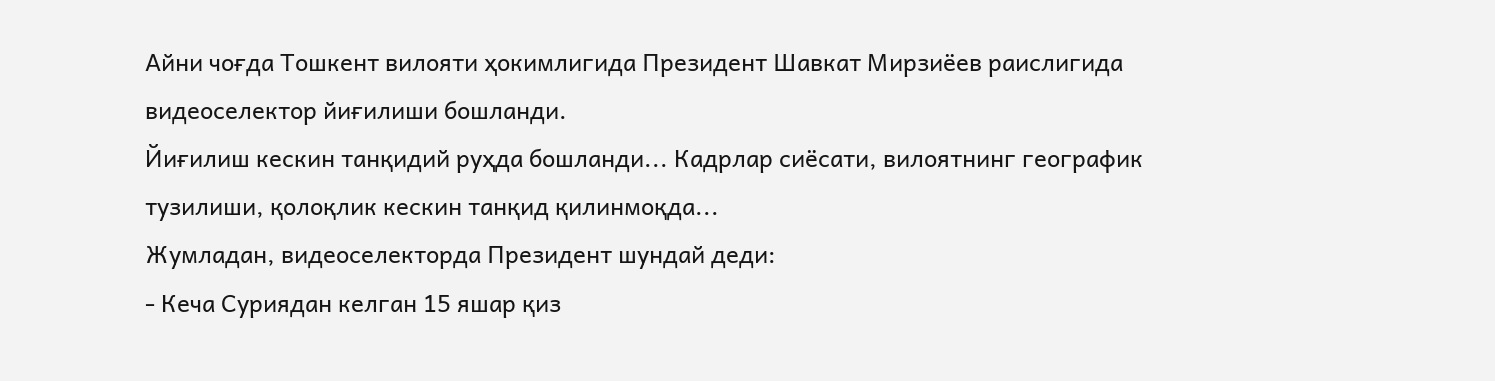Айни чоғда Тошкент вилояти ҳокимлигида Президент Шавкат Мирзиёев раислигида видеоселектор йиғилиши бошланди.
Йиғилиш кескин танқидий руҳда бошланди... Кадрлар сиёсати, вилоятнинг географик тузилиши, қолоқлик кескин танқид қилинмоқда...
Жумладан, видеоселекторда Президент шундай деди:
- Кеча Суриядан келган 15 яшар қиз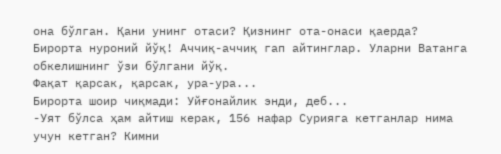она бўлган. Қани унинг отаси? Қизнинг ота-онаси қаерда?
Бирорта нуроний йўқ! Аччиқ-аччиқ гап айтинглар. Уларни Ватанга обкелишнинг ўзи бўлгани йўқ.
Фақат қарсак, қарсак, ура-ура...
Бирорта шоир чиқмади: Уйғонайлик энди, деб...
-Уят бўлса ҳам айтиш керак, 156 нафар Сурияга кетганлар нима учун кетган? Кимни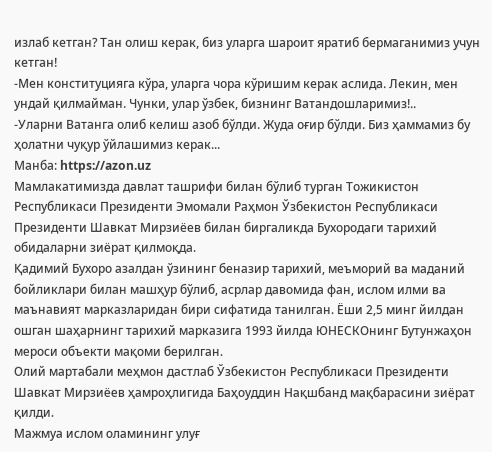излаб кетган? Тан олиш керак, биз уларга шароит яратиб бермаганимиз учун кетган!
-Мен конституцияга кўра, уларга чора кўришим керак аслида. Лекин, мен ундай қилмайман. Чунки, улар ўзбек, бизнинг Ватандошларимиз!..
-Уларни Ватанга олиб келиш азоб бўлди. Жуда оғир бўлди. Биз ҳаммамиз бу ҳолатни чуқур ўйлашимиз керак...
Манба: https://azon.uz
Мамлакатимизда давлат ташрифи билан бўлиб турган Тожикистон Республикаси Президенти Эмомали Раҳмон Ўзбекистон Республикаси Президенти Шавкат Мирзиёев билан биргаликда Бухородаги тарихий обидаларни зиёрат қилмоқда.
Қадимий Бухоро азалдан ўзининг беназир тарихий, меъморий ва маданий бойликлари билан машҳур бўлиб, асрлар давомида фан, ислом илми ва маънавият марказларидан бири сифатида танилган. Ёши 2,5 минг йилдан ошган шаҳарнинг тарихий марказига 1993 йилда ЮНЕСКОнинг Бутунжаҳон мероси объекти мақоми берилган.
Олий мартабали меҳмон дастлаб Ўзбекистон Республикаси Президенти Шавкат Мирзиёев ҳамроҳлигида Баҳоуддин Нақшбанд мақбарасини зиёрат қилди.
Мажмуа ислом оламининг улуғ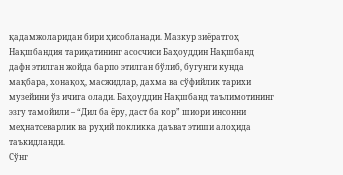қадамжоларидан бири ҳисобланади. Мазкур зиёратгоҳ Нақшбандия тариқатининг асосчиси Баҳоуддин Нақшбанд дафн этилган жойда барпо этилган бўлиб, бугунги кунда мақбара, хонақоҳ, масжидлар, дахма ва сўфийлик тарихи музейини ўз ичига олади. Баҳоуддин Нақшбанд таълимотининг эзгу тамойили – “Дил ба ёру, даст ба кор” шиори инсонни меҳнатсеварлик ва руҳий покликка даъват этиши алоҳида таъкидланди.
Сўнг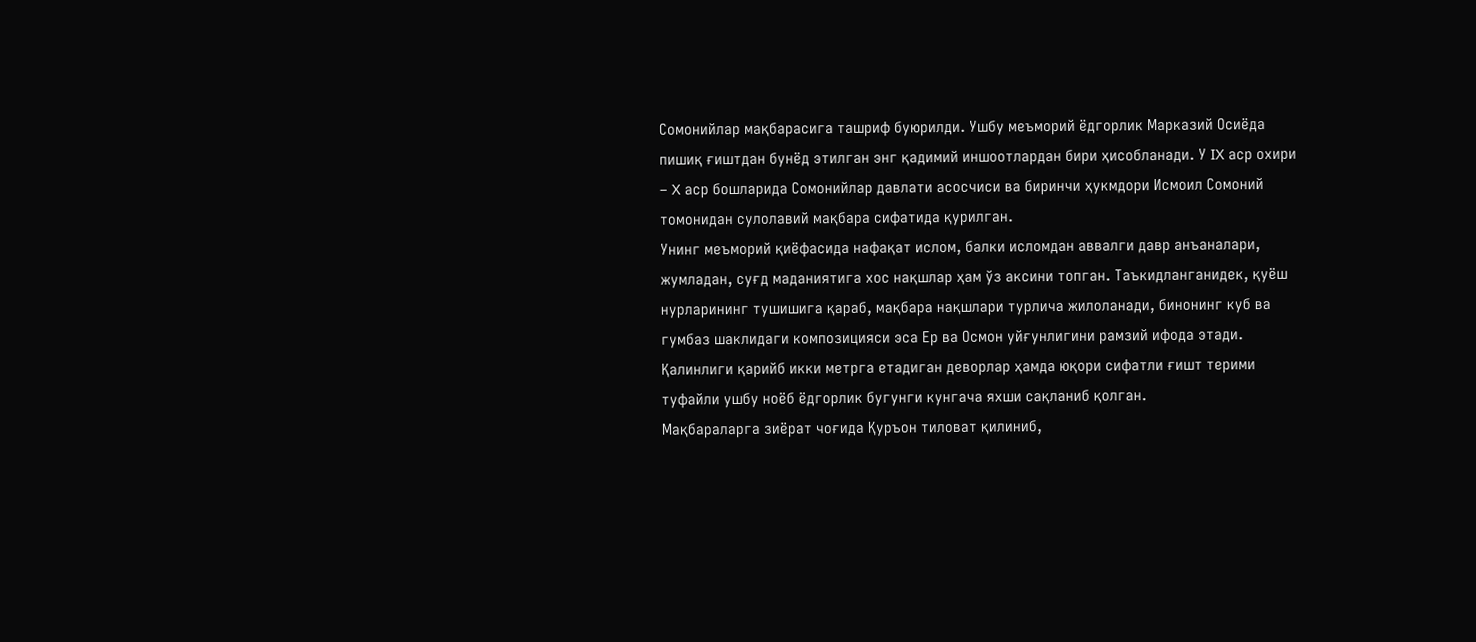Сомонийлар мақбарасига ташриф буюрилди. Ушбу меъморий ёдгорлик Марказий Осиёда пишиқ ғиштдан бунёд этилган энг қадимий иншоотлардан бири ҳисобланади. У IX аср охири – X аср бошларида Сомонийлар давлати асосчиси ва биринчи ҳукмдори Исмоил Сомоний томонидан сулолавий мақбара сифатида қурилган.
Унинг меъморий қиёфасида нафақат ислом, балки исломдан аввалги давр анъаналари, жумладан, суғд маданиятига хос нақшлар ҳам ўз аксини топган. Таъкидланганидек, қуёш нурларининг тушишига қараб, мақбара нақшлари турлича жилоланади, бинонинг куб ва гумбаз шаклидаги композицияси эса Ер ва Осмон уйғунлигини рамзий ифода этади.
Қалинлиги қарийб икки метрга етадиган деворлар ҳамда юқори сифатли ғишт терими туфайли ушбу ноёб ёдгорлик бугунги кунгача яхши сақланиб қолган.
Мақбараларга зиёрат чоғида Қуръон тиловат қилиниб,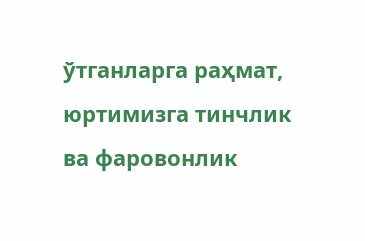ўтганларга раҳмат, юртимизга тинчлик ва фаровонлик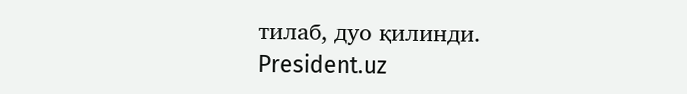тилаб, дуо қилинди.
President.uz